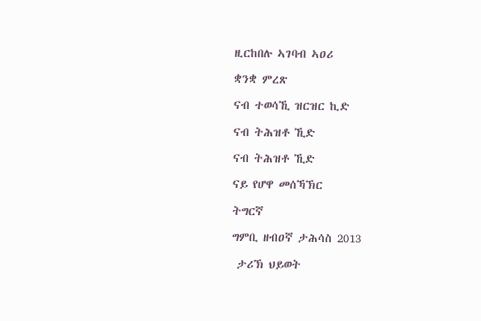ዚርከበሉ ኣገባብ ኣዐሪ

ቋንቋ ምረጽ

ናብ ተወሳኺ ዝርዝር ኪድ

ናብ ትሕዝቶ ኺድ

ናብ ትሕዝቶ ኺድ

ናይ የሆዋ መሰኻኽር

ትግርኛ

ግምቢ ዘብዐኛ ታሕሳስ 2013

 ታሪኽ ህይወት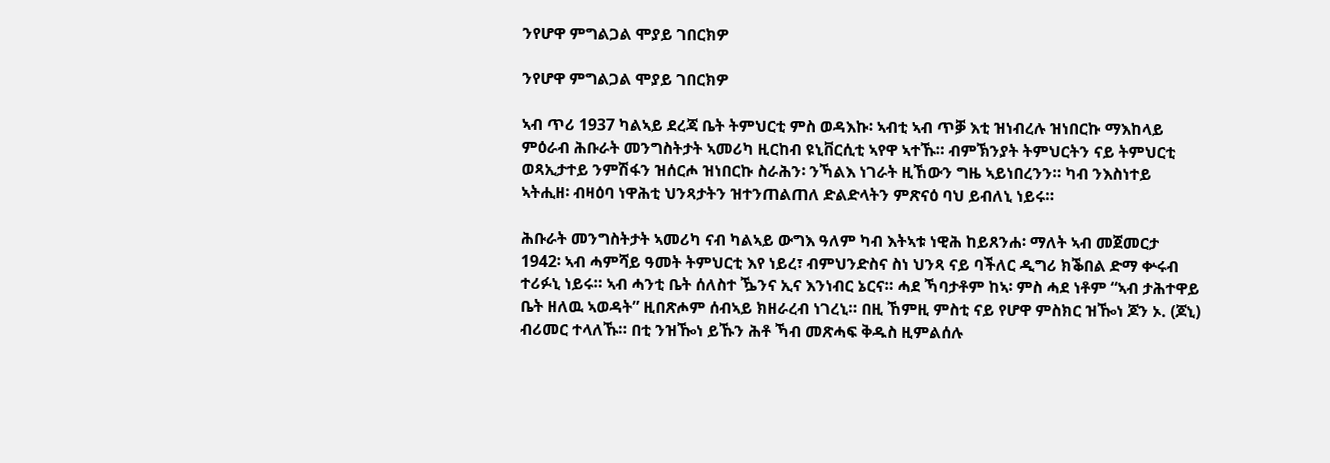ንየሆዋ ምግልጋል ሞያይ ገበርክዎ

ንየሆዋ ምግልጋል ሞያይ ገበርክዎ

ኣብ ጥሪ 1937 ካልኣይ ደረጃ ቤት ትምህርቲ ምስ ወዳእኩ፡ ኣብቲ ኣብ ጥቓ እቲ ዝነብረሉ ዝነበርኩ ማእከላይ ምዕራብ ሕቡራት መንግስትታት ኣመሪካ ዚርከብ ዩኒቨርሲቲ ኣየዋ ኣተኹ። ብምኽንያት ትምህርትን ናይ ትምህርቲ ወጻኢታተይ ንምሽፋን ዝሰርሖ ዝነበርኩ ስራሕን፡ ንኻልእ ነገራት ዚኸውን ግዜ ኣይነበረንን። ካብ ንእስነተይ ኣትሒዘ፡ ብዛዕባ ነዋሕቲ ህንጻታትን ዝተንጠልጠለ ድልድላትን ምጽናዕ ባህ ይብለኒ ነይሩ።

ሕቡራት መንግስትታት ኣመሪካ ናብ ካልኣይ ውግእ ዓለም ካብ እትኣቱ ነዊሕ ከይጸንሐ፡ ማለት ኣብ መጀመርታ 1942፡ ኣብ ሓምሻይ ዓመት ትምህርቲ እየ ነይረ፣ ብምህንድስና ስነ ህንጻ ናይ ባችለር ዲግሪ ክቕበል ድማ ቍሩብ ተሪፉኒ ነይሩ። ኣብ ሓንቲ ቤት ሰለስተ ዄንና ኢና እንነብር ኔርና። ሓደ ኻባታቶም ከኣ፡ ምስ ሓደ ነቶም “ኣብ ታሕተዋይ ቤት ዘለዉ ኣወዳት” ዚበጽሖም ሰብኣይ ክዘራረብ ነገረኒ። በዚ ኸምዚ ምስቲ ናይ የሆዋ ምስክር ዝዀነ ጆን ኦ. (ጆኒ) ብሪመር ተላለኹ። በቲ ንዝዀነ ይኹን ሕቶ ኻብ መጽሓፍ ቅዱስ ዚምልሰሉ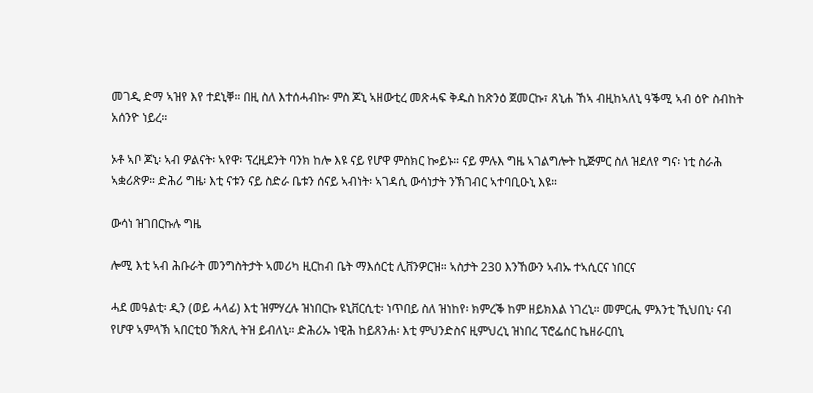መገዲ ድማ ኣዝየ እየ ተደኒቐ። በዚ ስለ እተሰሓብኩ፡ ምስ ጆኒ ኣዘውቲረ መጽሓፍ ቅዱስ ከጽንዕ ጀመርኩ፣ ጸኒሐ ኸኣ ብዚከኣለኒ ዓቕሚ ኣብ ዕዮ ስብከት አሰንዮ ነይረ።

ኦቶ ኣቦ ጆኒ፡ ኣብ ዎልናት፡ ኣየዋ፡ ፕረዚደንት ባንክ ከሎ እዩ ናይ የሆዋ ምስክር ኰይኑ። ናይ ምሉእ ግዜ ኣገልግሎት ኪጅምር ስለ ዝደለየ ግና፡ ነቲ ስራሕ ኣቋሪጽዎ። ድሕሪ ግዜ፡ እቲ ናቱን ናይ ስድራ ቤቱን ሰናይ ኣብነት፡ ኣገዳሲ ውሳነታት ንኽገብር ኣተባቢዑኒ እዩ።

ውሳነ ዝገበርኩሉ ግዜ

ሎሚ እቲ ኣብ ሕቡራት መንግስትታት ኣመሪካ ዚርከብ ቤት ማእሰርቲ ሊቨንዎርዝ። ኣስታት 230 እንኸውን ኣብኡ ተኣሲርና ነበርና

ሓደ መዓልቲ፡ ዲን (ወይ ሓላፊ) እቲ ዝምሃረሉ ዝነበርኩ ዩኒቨርሲቲ፡ ነጥበይ ስለ ዝነከየ፡ ክምረቕ ከም ዘይክእል ነገረኒ። መምርሒ ምእንቲ ኺህበኒ፡ ናብ የሆዋ ኣምላኽ ኣበርቲዐ ኽጽሊ ትዝ ይብለኒ። ድሕሪኡ ነዊሕ ከይጸንሐ፡ እቲ ምህንድስና ዚምህረኒ ዝነበረ ፕሮፌሰር ኬዘራርበኒ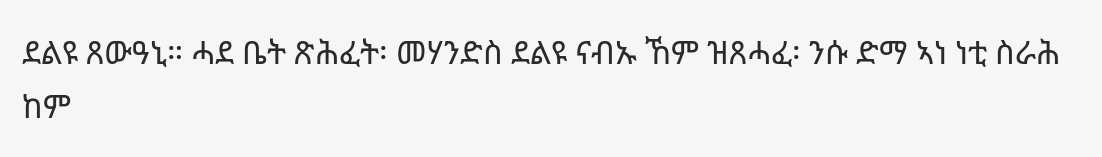ደልዩ ጸውዓኒ። ሓደ ቤት ጽሕፈት፡ መሃንድስ ደልዩ ናብኡ ኸም ዝጸሓፈ፡ ንሱ ድማ ኣነ ነቲ ስራሕ ከም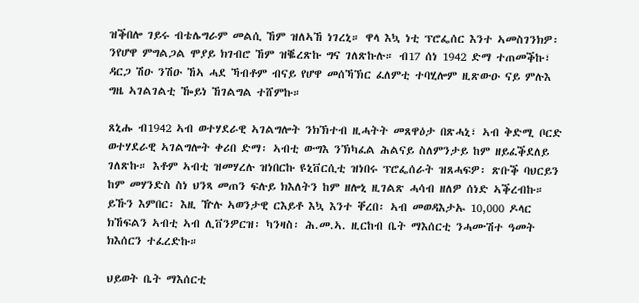ዝቕበሎ ገይሩ ብቴሌግራም መልሲ ኸም ዝለኣኸ ነገረኒ። ዋላ እኳ ነቲ ፕሮፌሰር እንተ ኣመስገንክዎ፡ ንየሆዋ ምግልጋል ሞያይ ክገብሮ ኸም ዝቘረጽኩ ግና ገለጽኩሉ። ብ17 ሰነ 1942 ድማ ተጠመቕኩ፣ ዳርጋ ሽዑ ንሽዑ ኸኣ ሓደ ኻብቶም ብናይ የሆዋ መሰኻኽር ፈለምቲ ተባሂሎም ዚጽውዑ ናይ ምሉእ ግዜ ኣገልገልቲ ዀይነ ኸገልግል ተሸምኩ።

ጸኒሑ ብ1942 ኣብ ወተሃደራዊ ኣገልግሎት ንክኽተብ ዚሓትት መጸዋዕታ በጽሓኒ፣ ኣብ ቅድሚ ቦርድ ወተሃደራዊ ኣገልግሎት ቀሪበ ድማ፡ ኣብቲ ውግእ ንኽካፈል ሕልናይ ስለምንታይ ከም ዘይፈቕደለይ ገለጽኩ። እቶም ኣብቲ ዝመሃረሉ ዝነበርኩ ዩኒቨርሲቲ ዝነበሩ ፕሮፌሰራት ዝጸሓፍዎ፡ ጽቡቕ ባህርይን ከም መሃንድስ ስነ ህንጻ መጠን ፍሉይ ክእለትን ከም ዘሎኒ ዚገልጽ ሓሳብ ዘለዎ ሰነድ ኣቕረብኩ። ይኹን እምበር፡ እዚ ዅሉ ኣወንታዊ ርእይቶ እኳ እንተ ቐረበ፡ ኣብ መወዳእታኡ 10,000 ዶላር ክኸፍልን ኣብቲ ኣብ ሊቨንዎርዝ፡ ካንዛስ፡ ሕ.መ.ኣ. ዚርከብ ቤት ማእሰርቲ ንሓሙሽተ ዓመት ክእሰርን ተፈረድኩ።

ህይወት ቤት ማእሰርቲ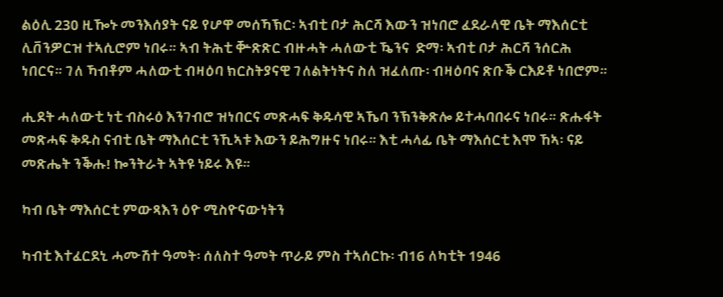ልዕሊ 230 ዚዀኑ መንእሰያት ናይ የሆዋ መሰኻኽር፡ ኣብቲ ቦታ ሕርሻ እውን ዝነበሮ ፈደራላዊ ቤት ማእሰርቲ ሊቨንዎርዝ ተኣሲሮም ነበሩ። ኣብ ትሕቲ ቝጽጽር ብዙሓት ሓለውቲ ዄንና  ድማ፡ ኣብቲ ቦታ ሕርሻ ንሰርሕ ነበርና። ገለ ኻብቶም ሓለውቲ ብዛዕባ ክርስትያናዊ ገለልትነትና ስለ ዝፈለጡ፡ ብዛዕባና ጽቡቕ ርእይቶ ነበሮም።

ሒደት ሓለውቲ ነቲ ብስሩዕ እንገብሮ ዝነበርና መጽሓፍ ቅዱሳዊ ኣኼባ ንኽንቅጽሎ ይተሓባበሩና ነበሩ። ጽሑፋት መጽሓፍ ቅዱስ ናብቲ ቤት ማእሰርቲ ንኺኣቱ እውን ይሕግዙና ነበሩ። እቲ ሓላፊ ቤት ማእሰርቲ እሞ ኸኣ፡ ናይ መጽሔት ንቕሑ! ኰንትራት ኣትዩ ነይሩ እዩ።

ካብ ቤት ማእሰርቲ ምውጻእን ዕዮ ሚስዮናውነትን

ካብቲ እተፈርደኒ ሓሙሽተ ዓመት፡ ሰለስተ ዓመት ጥራይ ምስ ተኣሰርኩ፡ ብ16 ለካቲት 1946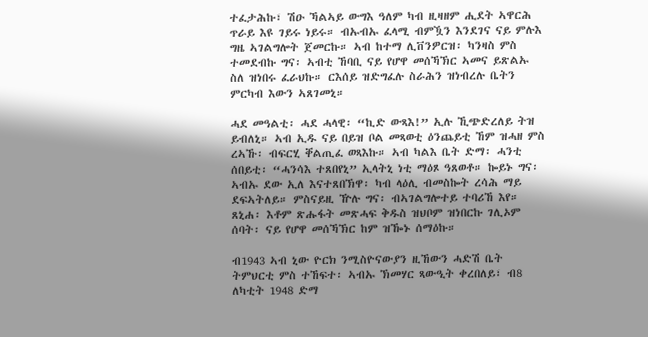ተፈታሕኩ፣ ሽዑ ኻልኣይ ውግእ ዓለም ካብ ዚዛዘም ሒደት ኣዋርሕ ጥራይ እዩ ገይሩ ነይሩ። ብኡብኡ ፈላሚ ብምዃን እንደገና ናይ ምሉእ ግዜ ኣገልግሎት ጀመርኩ። ኣብ ከተማ ሊቨንዎርዝ፡ ካንዛስ ምስ ተመደብኩ ግና፡ ኣብቲ ኸባቢ ናይ የሆዋ መሰኻኽር ኣመና ይጽልኡ ስለ ዝነበሩ ፈራህኩ። ርእሰይ ዝድግፈሉ ስራሕን ዝነብረሉ ቤትን ምርካብ እውን ኣጸገመኒ።

ሓደ መዓልቲ፡ ሓደ ሓላዊ፡ “ኪድ ውጻእ!” ኢሉ ኺጭድረለይ ትዝ ይብለኒ። ኣብ ኢዱ ናይ በይዝ ቦል መጻወቲ ዕንጨይቲ ኸም ዝሓዘ ምስ ረኣኹ፡ ብፍርሂ ቐልጢፈ ወጻእኩ። ኣብ ካልእ ቤት ድማ፡ ሓንቲ ሰበይቲ፡ “ሓንሳእ ተጸበየኒ” ኢላትኒ ነቲ ማዕጾ ዓጸወቶ። ኰይኑ ግና፡ ኣብኡ ደው ኢለ እናተጸበኽዋ፡ ካብ ላዕሊ ብመስኰት ረሳሕ ማይ ደፍኣትለይ። ምስናይዚ ዅሉ ግና፡ ብኣገልግሎተይ ተባሪኸ እየ። ጸኒሐ፡ እቶም ጽሑፋት መጽሓፍ ቅዱስ ዝህቦም ዝነበርኩ ገሊኦም ሰባት፡ ናይ የሆዋ መሰኻኽር ከም ዝዀኑ ሰማዕኩ።

ብ1943 ኣብ ኒው ዮርክ ንሚስዮናውያን ዚኸውን ሓድሽ ቤት ትምህርቲ ምስ ተኸፍተ፡ ኣብኡ ኽመሃር ጻውዒት ቀረበለይ፣ ብ8 ለካቲት 1948 ድማ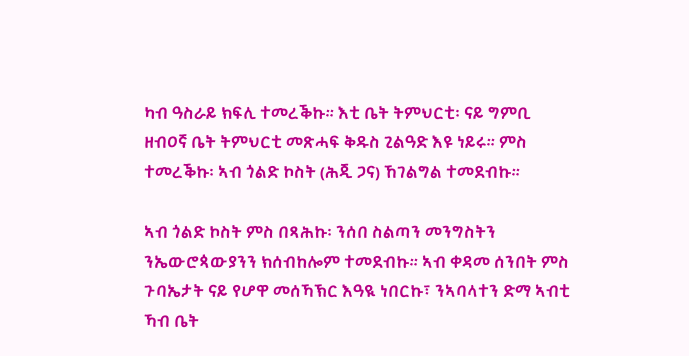ካብ ዓስራይ ክፍሊ ተመረቕኩ። እቲ ቤት ትምህርቲ፡ ናይ ግምቢ ዘብዐኛ ቤት ትምህርቲ መጽሓፍ ቅዱስ ጊልዓድ እዩ ነይሩ። ምስ ተመረቕኩ፡ ኣብ ጎልድ ኮስት (ሕጂ ጋና) ኸገልግል ተመደብኩ።

ኣብ ጎልድ ኮስት ምስ በጻሕኩ፡ ንሰበ ስልጣን መንግስትን ንኤውሮጳውያንን ክሰብከሎም ተመደብኩ። ኣብ ቀዳመ ሰንበት ምስ ጉባኤታት ናይ የሆዋ መሰኻኽር እዓዪ ነበርኩ፣ ንኣባላተን ድማ ኣብቲ ኻብ ቤት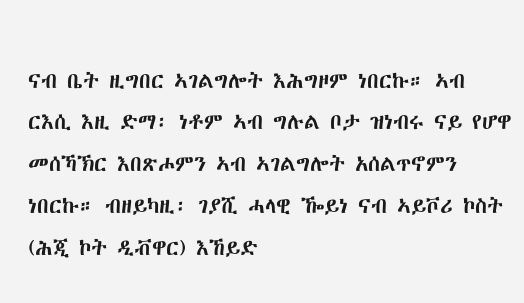ናብ ቤት ዚግበር ኣገልግሎት እሕግዞም ነበርኩ። ኣብ ርእሲ እዚ ድማ፡ ነቶም ኣብ ግሉል ቦታ ዝነብሩ ናይ የሆዋ መሰኻኽር እበጽሖምን ኣብ ኣገልግሎት አሰልጥኖምን ነበርኩ። ብዘይካዚ፡ ገያሺ ሓላዊ ዀይነ ናብ ኣይቮሪ ኮስት (ሕጂ ኮት ዲቭዋር) እኸይድ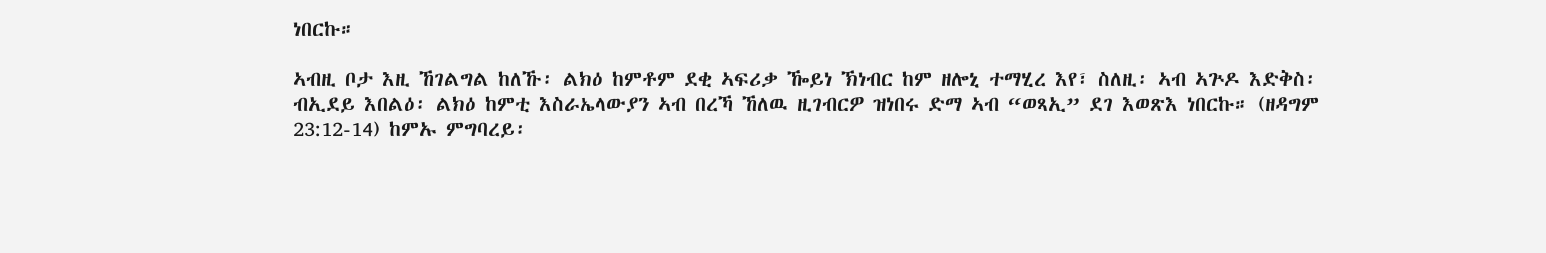ነበርኩ።

ኣብዚ ቦታ እዚ ኸገልግል ከለኹ፡ ልክዕ ከምቶም ደቂ ኣፍሪቃ ዀይነ ኽነብር ከም ዘሎኒ ተማሂረ እየ፣ ስለዚ፡ ኣብ ኣጕዶ እድቅስ፡ ብኢደይ እበልዕ፡ ልክዕ ከምቲ እስራኤላውያን ኣብ በረኻ ኸለዉ ዚገብርዎ ዝነበሩ ድማ ኣብ “ወጻኢ” ደገ እወጽእ ነበርኩ። (ዘዳግም 23:12-14) ከምኡ ምግባረይ፡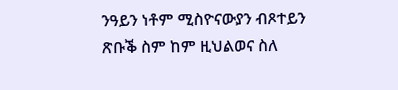ንዓይን ነቶም ሚስዮናውያን ብጾተይን ጽቡቕ ስም ከም ዚህልወና ስለ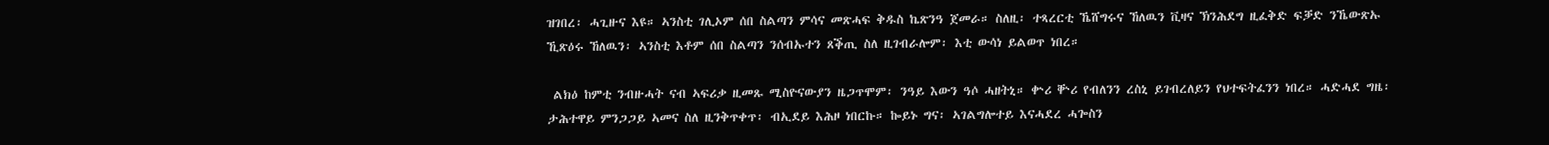ዝገበረ፡ ሓጊዙና እዩ። ኣንስቲ ገሊኦም ሰበ ስልጣን ምሳና መጽሓፍ ቅዱስ ኬጽንዓ ጀመራ። ስለዚ፡ ተጻረርቲ ኼሸግሩና ኸለዉን ቪዛና ኽንሕደግ ዚፈቅድ ፍቓድ ንኼውጽኡ ኺጽዕሩ ኸለዉን፡ ኣንስቲ እቶም ሰበ ስልጣን ንሰብኡተን ጸቕጢ ስለ ዚገብራሎም፡ እቲ ውሳነ ይልወጥ ነበረ።

 ልክዕ ከምቲ ንብዙሓት ናብ ኣፍሪቃ ዚመጹ ሚስዮናውያን ዜጋጥሞም፡ ንዓይ እውን ዓሶ ሓዘትኒ። ቍሪ ቝሪ የብለንን ረስኒ ይገብረለይን የህተፍትፈንን ነበረ። ሓድሓደ ግዜ፡ ታሕተዋይ ምንጋጋይ ኣመና ስለ ዚንቅጥቀጥ፡ ብኢደይ እሕዞ ነበርኩ። ኰይኑ ግና፡ ኣገልግሎተይ እናሓደረ ሓጐስን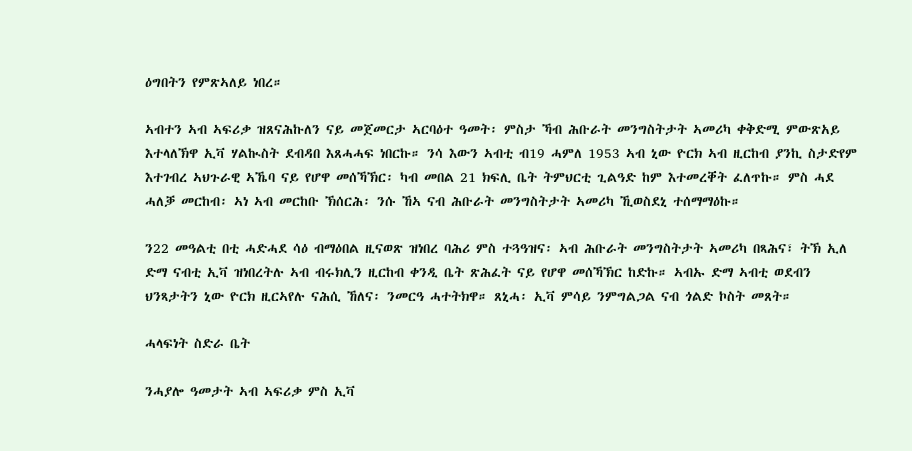ዕግበትን የምጽኣለይ ነበረ።

ኣብተን ኣብ ኣፍሪቃ ዝጸናሕኩለን ናይ መጀመርታ ኣርባዕተ ዓመት፡ ምስታ ኻብ ሕቡራት መንግስትታት ኣመሪካ ቀቅድሚ ምውጽአይ እተላለኽዋ ኢቫ ሃልኲስት ደብዳበ እጸሓሓፍ ነበርኩ። ንሳ እውን ኣብቲ ብ19 ሓምለ 1953 ኣብ ኒው ዮርክ ኣብ ዚርከብ ያንኪ ስታድየም እተገብረ ኣህጉራዊ ኣኼባ ናይ የሆዋ መሰኻኽር፡ ካብ መበል 21 ክፍሊ ቤት ትምህርቲ ጊልዓድ ከም እተመረቐት ፈለጥኩ። ምስ ሓደ ሓለቓ መርከብ፡ ኣነ ኣብ መርከቡ ኽሰርሕ፡ ንሱ ኸኣ ናብ ሕቡራት መንግስትታት ኣመሪካ ኺወስደኒ ተሰማማዕኩ።

ን22 መዓልቲ በቲ ሓድሓደ ሳዕ ብማዕበል ዚናወጽ ዝነበረ ባሕሪ ምስ ተጓዓዝና፡ ኣብ ሕቡራት መንግስትታት ኣመሪካ በጻሕና፣ ትኽ ኢለ ድማ ናብቲ ኢቫ ዝነበረትሉ ኣብ ብሩክሊን ዚርከብ ቀንዲ ቤት ጽሕፈት ናይ የሆዋ መሰኻኽር ከድኩ። ኣብኡ ድማ ኣብቲ ወደብን ህንጻታትን ኒው ዮርክ ዚርኣየሉ ናሕሲ ኸለና፡ ንመርዓ ሓተትክዋ። ጸኒሓ፡ ኢቫ ምሳይ ንምግልጋል ናብ ጎልድ ኮስት መጸት።

ሓላፍነት ስድራ ቤት

ንሓያሎ ዓመታት ኣብ ኣፍሪቃ ምስ ኢቫ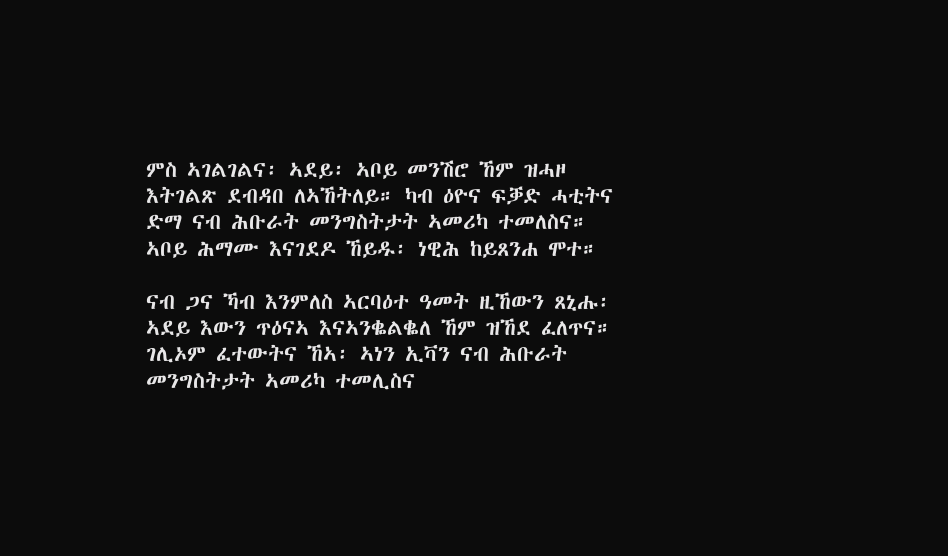ምስ ኣገልገልና፡ ኣደይ፡ ኣቦይ መንሽሮ ኸም ዝሓዞ እትገልጽ ደብዳበ ለኣኸትለይ። ካብ ዕዮና ፍቓድ ሓቲትና ድማ ናብ ሕቡራት መንግስትታት ኣመሪካ ተመለስና። ኣቦይ ሕማሙ እናገደዶ ኸይዱ፡ ነዊሕ ከይጸንሐ ሞተ።

ናብ ጋና ኻብ እንምለስ ኣርባዕተ ዓመት ዚኸውን ጸኒሑ፡ ኣደይ እውን ጥዕናኣ እናኣንቈልቈለ ኸም ዝኸደ ፈለጥና። ገሊኦም ፈተውትና ኸኣ፡ ኣነን ኢቫን ናብ ሕቡራት መንግስትታት ኣመሪካ ተመሊስና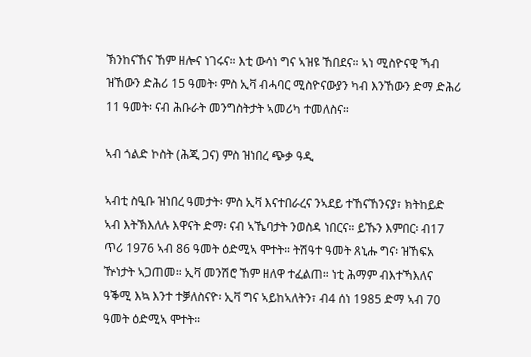ኽንከናኸና ኸም ዘሎና ነገሩና። እቲ ውሳነ ግና ኣዝዩ ኸበደና። ኣነ ሚስዮናዊ ኻብ ዝኸውን ድሕሪ 15 ዓመት፡ ምስ ኢቫ ብሓባር ሚስዮናውያን ካብ እንኸውን ድማ ድሕሪ 11 ዓመት፡ ናብ ሕቡራት መንግስትታት ኣመሪካ ተመለስና።

ኣብ ጎልድ ኮስት (ሕጂ ጋና) ምስ ዝነበረ ጭቃ ዓዲ

ኣብቲ ስዒቡ ዝነበረ ዓመታት፡ ምስ ኢቫ እናተበራረና ንኣደይ ተኸናኸንናያ፣ ክትከይድ ኣብ እትኽእለሉ እዋናት ድማ፡ ናብ ኣኼባታት ንወስዳ ነበርና። ይኹን እምበር፡ ብ17 ጥሪ 1976 ኣብ 86 ዓመት ዕድሚኣ ሞተት። ትሽዓተ ዓመት ጸኒሑ ግና፡ ዝኸፍአ ዅነታት ኣጋጠመ። ኢቫ መንሽሮ ኸም ዘለዋ ተፈልጠ። ነቲ ሕማም ብእተኻእለና ዓቕሚ እኳ እንተ ተቓለስናዮ፡ ኢቫ ግና ኣይከኣለትን፣ ብ4 ሰነ 1985 ድማ ኣብ 70 ዓመት ዕድሚኣ ሞተት።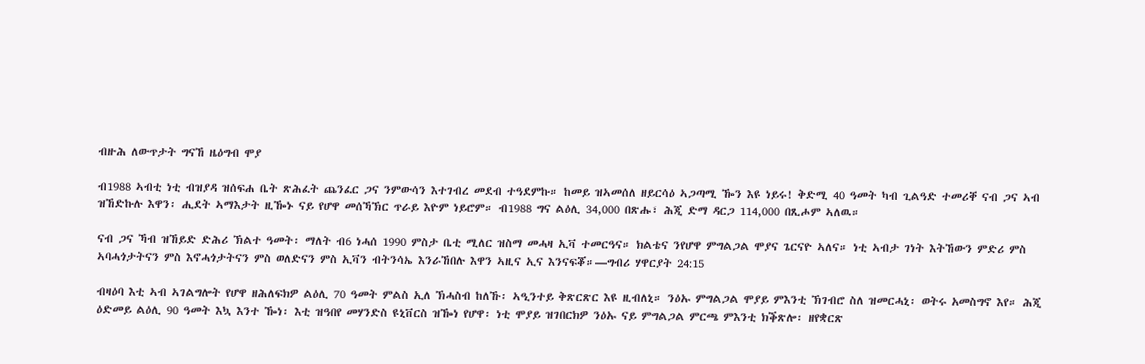ብዙሕ ለውጥታት ግናኸ ዜዕግብ ሞያ

ብ1988 ኣብቲ ነቲ ብዝያዳ ዝሰፍሐ ቤት ጽሕፈት ጨንፈር ጋና ንምውሳን እተገብረ መደብ ተዓደምኩ። ከመይ ዝኣመሰለ ዘይርሳዕ ኣጋጣሚ ዀን እዩ ነይሩ! ቅድሚ 40 ዓመት ካብ ጊልዓድ ተመሪቐ ናብ ጋና ኣብ ዝኸድኩሉ እዋን፡ ሒደት ኣማእታት ዚዀኑ ናይ የሆዋ መሰኻኽር ጥራይ እዮም ነይሮም። ብ1988 ግና ልዕሊ 34,000 በጽሑ፣ ሕጂ ድማ ዳርጋ 114,000 በጺሖም ኣለዉ።

ናብ ጋና ኻብ ዝኸይድ ድሕሪ ኽልተ ዓመት፡ ማለት ብ6 ነሓሰ 1990 ምስታ ቤቲ ሚለር ዝስማ መሓዛ ኢቫ ተመርዓና። ክልቴና ንየሆዋ ምግልጋል ሞያና ጌርናዮ ኣለና። ነቲ ኣብታ ገነት እትኸውን ምድሪ ምስ ኣባሓጎታትናን ምስ እኖሓጎታትናን ምስ ወለድናን ምስ ኢቫን ብትንሳኤ እንራኸበሉ እዋን ኣዚና ኢና እንናፍቖ።—ግብሪ ሃዋርያት 24:15

ብዛዕባ እቲ ኣብ ኣገልግሎት የሆዋ ዘሕለፍክዎ ልዕሊ 70 ዓመት ምልስ ኢለ ኽሓስብ ከለኹ፡ ኣዒንተይ ቅጽርጽር እዩ ዚብለኒ። ንዕኡ ምግልጋል ሞያይ ምእንቲ ኽገብሮ ስለ ዝመርሓኒ፡ ወትሩ አመስግኖ እየ። ሕጂ ዕድመይ ልዕሊ 90 ዓመት እኳ እንተ ዀነ፡ እቲ ዝዓበየ መሃንድስ ዩኒቨርስ ዝዀነ የሆዋ፡ ነቲ ሞያይ ዝገበርክዎ ንዕኡ ናይ ምግልጋል ምርጫ ምእንቲ ክቕጽሎ፡ ዘየቋርጽ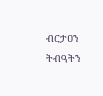ብርታዐን ትብዓትን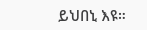ይህበኒ እዩ።